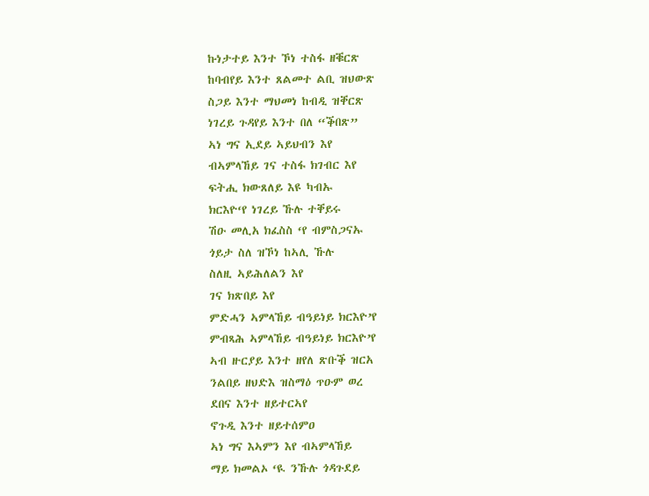ኩነታተይ እንተ ኾነ ተስፋ ዘቑርጽ
ከባብየይ እንተ ጸልመተ ልቢ ዝህውጽ
ስጋይ እንተ ማህመነ ከብዲ ዝቐርጽ
ነገረይ ጉዳየይ እንተ በለ “ቕበጽ”
ኣነ ግና ኢደይ ኣይህብን እየ
ብኣምላኸይ ገና ተስፋ ክገብር እየ
ፍትሒ ክውጸለይ እዩ ካብኡ
ክርእዮ‘የ ነገረይ ኹሉ ተቐይሩ
ሽዑ መሊአ ክፈስስ ‘የ ብምስጋናኡ
ጎይታ ስለ ዝኾነ ከኣሊ ኹሉ
ስለዚ ኣይሕለልን እየ
ገና ክጽበይ እየ
ምድሓን ኣምላኸይ ብዓይነይ ክርእዮ’የ
ምብጻሕ ኣምላኸይ ብዓይነይ ክርእዮ’የ
ኣብ ዙርያይ እንተ ዘየለ ጽቡቕ ዝርአ
ንልበይ ዘህድእ ዝስማዕ ጥዑም ወረ
ደበና እንተ ዘይተርኣየ
ኖጉዲ እንተ ዘይተሰምዐ
ኣነ ግና እኣምን እየ ብኣምላኸይ
ማይ ክመልኦ ‘ዪ ንኹሉ ጎዳጉደይ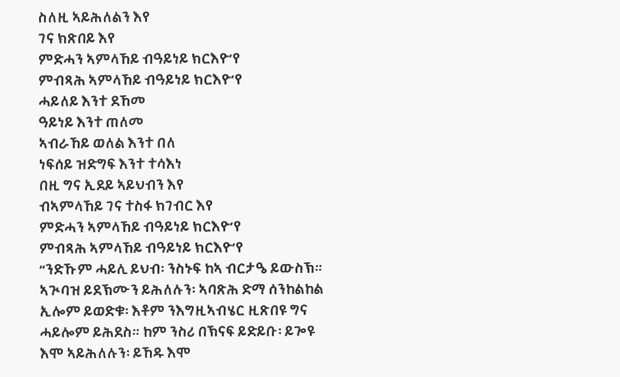ስለዚ ኣይሕለልን እየ
ገና ክጽበይ እየ
ምድሓን ኣምላኸይ ብዓይነይ ክርእዮ’የ
ምብጻሕ ኣምላኸይ ብዓይነይ ክርእዮ’የ
ሓይለይ እንተ ደኸመ
ዓይነይ እንተ ጠለመ
ኣብራኸይ ወለል እንተ በለ
ነፍሰይ ዝድግፍ እንተ ተሳእነ
በዚ ግና ኢደይ ኣይህብን እየ
ብኣምላኸይ ገና ተስፋ ክገብር እየ
ምድሓን ኣምላኸይ ብዓይነይ ክርእዮ’የ
ምብጻሕ ኣምላኸይ ብዓይነይ ክርእዮ’የ
“ንድኹም ሓይሊ ይህብ፡ ንስኑፍ ከኣ ብርታዔ ይውስኽ። ኣጒባዝ ይደኽሙን ይሕለሉን፡ ኣባጽሕ ድማ ሰንከልከል ኢሎም ይወድቁ፡ እቶም ንእግዚኣብሄር ዚጽበዩ ግና ሓይሎም ይሕደስ። ከም ንስሪ በኽናፍ ይድይቡ፡ ይጐዩ እሞ ኣይሕለሉን፡ ይኸዱ እሞ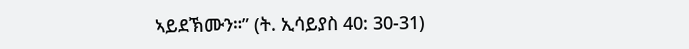ኣይደኽሙን።” (ት. ኢሳይያስ 40: 30-31)